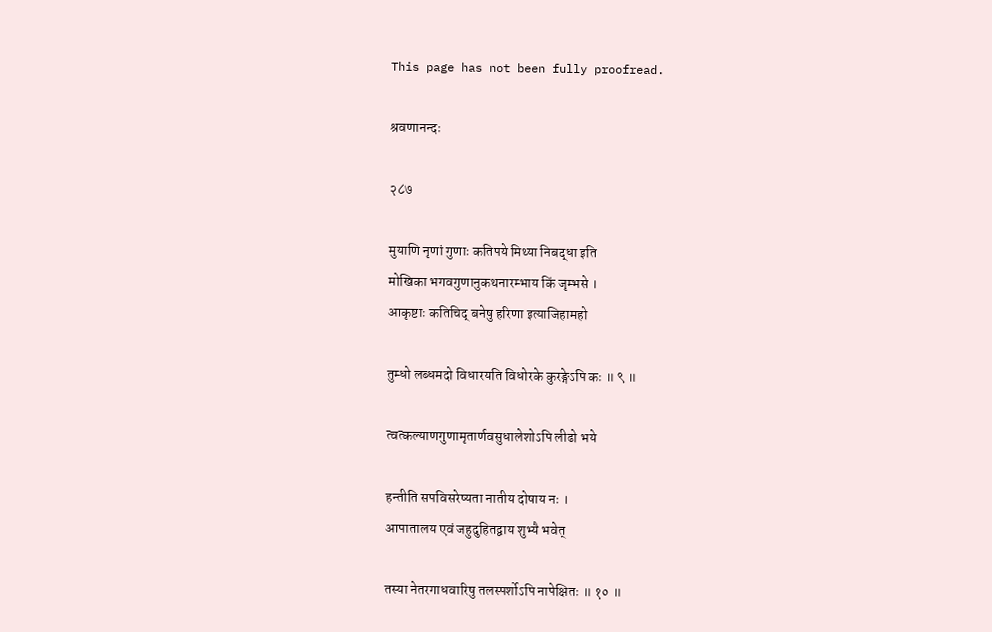This page has not been fully proofread.

श्रवणानन्दः

२८७

मुयाणि नृणां गुणाः कतिपये मिथ्या निबद्धा इति
मोखिका भगवगुणानुकथनारम्भाय किं जृम्भसे ।
आकृष्टाः कतिचिद् बनेषु हरिणा इत्याजिहामहो

तुम्धो लब्धमदो विधारयति विधोरके कुरङ्गेऽपि कः ॥ ९ ॥

त्वत्कल्याणगुणामृतार्णवसुधालेशोऽपि लीढो भये

हन्तीति सपविसरेष्यता नातीय दोषाय नः ।
आपातालय एवं जहुदुहितद्वाय शुभ्यै भवेत्

तस्या नेतरगाधवारिषु तलस्पर्शोऽपि नापेक्षितः ॥ १० ॥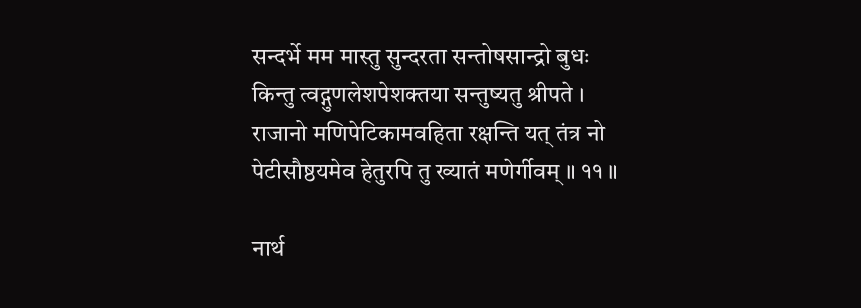सन्दर्भे मम मास्तु सुन्दरता सन्तोषसान्द्रो बुधः
किन्तु त्वद्गुणलेशपेशक्तया सन्तुष्यतु श्रीपते ।
राजानो मणिपेटिकामवहिता रक्षन्ति यत् तंत्र नो
पेटीसौष्ठयमेव हेतुरपि तु ख्यातं मणेर्गीवम् ॥ ११ ॥

नार्थ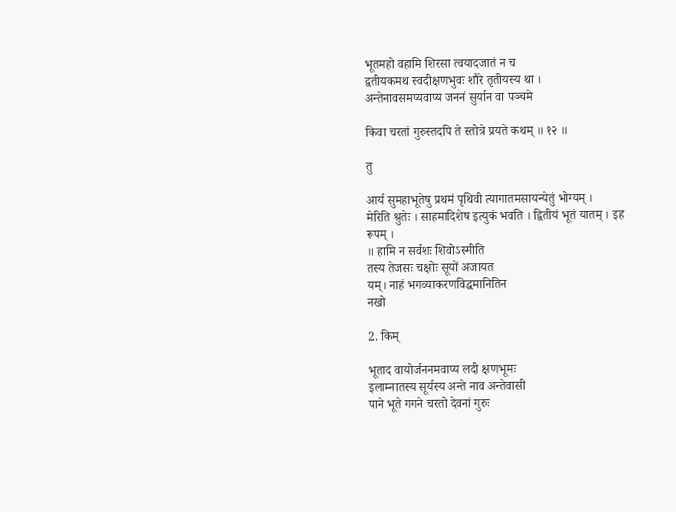भूतमहो वहामि शिरसा त्वयादजातं न च
द्वतीयकमथ स्वदीक्षणभुवः शौरे तृतीयस्य था ।
अन्तेनावसमप्यवाप्य जननं सुर्यान वा पञ्चमे

किवा चरतां गुरुस्तदपि ते स्तोत्रे प्रयते कथम् ॥ १२ ॥

तु

आर्य सुमहाभूतेषु प्रथमं पृथिवी त्यागातमसायन्येतुं भोग्यम् ।
मेरिति श्रुतेः । साहमादिशेष इत्युकं भवति । द्वितीयं भूतं यातम् । इह रूपम् ।
॥ हामि न सर्वशः शिवोऽस्मीति
तस्य तेजसः चक्षोः सूयों अजायत
यम्। नाहं भगव्याकरणविद्धमानितिन
नखो

2. किम्

भूताद वायोर्जननमवाप्य लदी क्षणभूमः
इलाम्नातस्य सूर्यस्य अन्ते नाव अन्तेवासी
पाने भूते गगने चरतो देवनां गुरुः